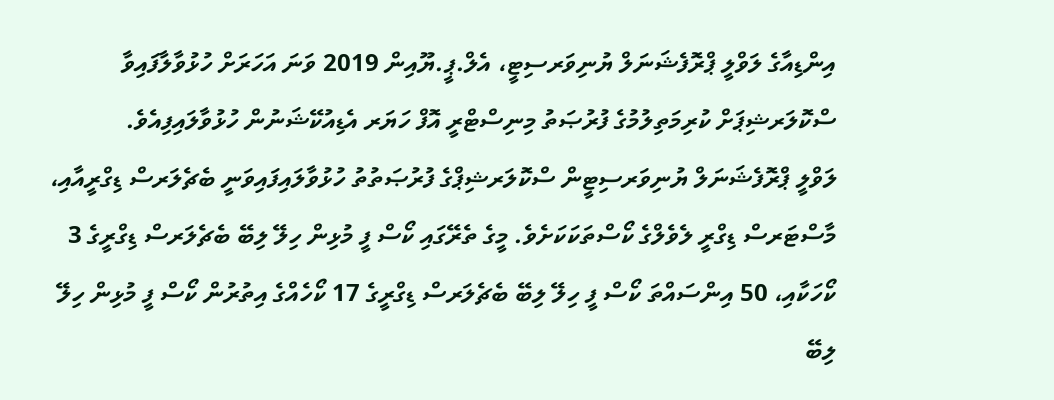އިންޑިއާގެ ލަވްލީ ޕްރޮފެޝަނަލް ޔުނިވަރސިޓީ، އެލް.ޕީ.ޔޫއިން 2019 ވަނަ އަހަރަށް ހުޅުވާލާފައިވާ ސްކޮލަރޝިޕަށް ކުރިމަތިލުމުގެ ފުރުޞަތު މިނިސްޓްރީ އޮފް ހަޔަރ އެޑިއުކޭޝަނުން ހުޅުވާލައިފިއެވެ.
ލަވްލީ ޕްރޮފެޝަނަލް ޔުނިވަރސިޓީން ސްކޮލަރޝިޕްގެ ފުރުޞަތުތު ހުޅުވާލައިފައިވަނީ ބެޗެލަރސް ޑިގްރީއާއި، މާސްޓަރސް ޑިގްރީ ލެވެލްގެ ކޯސްތަކަކަށެވެ. މީގެ ތެރޭގައި ކޯސް ފީ މުޅިން ހިލޭ ލިބޭ ބެޗެލަރސް ޑިގްރީގެ 3 ކޯހަކާއި، 50 އިންސައްތަ ކޯސް ފީ ހިލޭ ލިބޭ ބެޗެލަރސް ޑިގްރީގެ 17 ކޯހެއްގެ އިތުރުން ކޯސް ފީ މުޅިން ހިލޭ ލިބޭ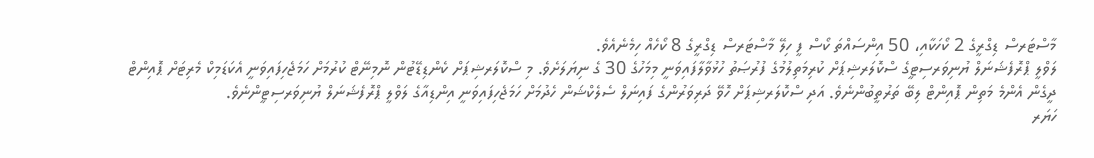މާސްޓަރސް ޑިގްރީގެ 2 ކޯހަކާއި، 50 އިންސައްތަ ކޯސް ފީ ހިލޭ މާސްޓަރސް ޑިގްރީގެ 8 ކޯހެއް ހިމެނެއެވެ.
ލަވްލީ ޕްރޮފެޝަނަލް ޔުނިވަރސިޓީގެ ސްކޮލަރޝިޕަށް ކުރިމަތިލުމުގެ ފުރުޞަތު ހުޅުވާލާފައިވަނީ މިމަހުގެ 30 ގެ ނިޔަލަށެވެ. މި ސްކޮލަރޝިޕަށް ކެންޑިޑޭޓުން ނޮމިނޭޓް ކުރުމަށް ހަމަޖެހިފައިވަނީ އެކަޑަމިކް މެރިޓަށް ޕޮއިންޓް ދީގެން އެންމެ މަތިން ޕޮއިންޓް ލިބޭ ތަރުތީބުންނެވެ. އަދި ސްކޮލަރޝިޕަށް ހޮވޭ ދަރިވަރުންގެ ފައިނަލް ސެލެކްޝަން ހެދުމަށް ހަމަޖެހިފައިވަނީ އިންޑިއާގެ ލަވްލީ ޕްރޮފެޝަނަލް ޔުނިވަރސިޓީންނެވެ.
ހަޔަރ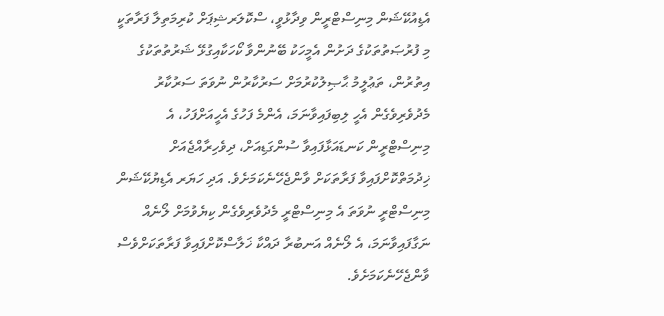އެޑިއުކޭޝަން މިނިސްޓްރީން ވިދާޅުވީ، ސްކޮލަރޝިޕަށް ކުރިމަތިލާ ފަރާތަކީ މި ފުރުޞަތުތަކުގެ ދަށުން އެމީހަކު ބޭނުންވާ ކޯހަކާއިގުޅޭ ޝަރުތުތަކުގެ އިތުރުން، ތަޢުލީމު ޙާޞިލުކުރުމަށް ސަރުކާރުން ނުވަތަ ސަރުކާރު މެދުވެރިވެގެން އެހީ ލިބިފައިވާނަމަ، އެންމެ ފަހުގެ އެހީއަށްފަހު، އެ މިނިސްޓްރީން ކަނޑައަޅާފައިވާ ސުންގަޑިއަށް، ދިވެހިރާއްޖެއަށް ޚިދުމަތްކޮށްފައިވާ ފަރާތަކަށް ވާންޖެހޭނެކަމަށެވެ. އަދި ހަޔަރ އެޑިޔުކޭޝަން މިނިސްޓްރީ ނުވަތަ އެ މިނިސްޓްރީ މެދުވެރިވެގެން ކިޔެވުމަށް ލޯނެއް ނަގާފައިވާނަމަ، އެ ލޯނެއް އަނބުރާ ދައްކާ ޚަލާސްކޮށްފައިވާ ފަރާތަކަށްވެސް ވާންޖެހޭނެކަމަށެވެ.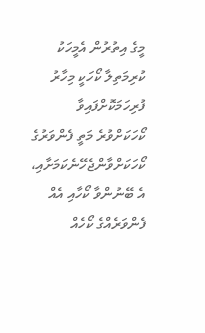މީގެ އިތުރުން އެމީހަކު ކުރިމަތިލާ ކޯހަކީ މިހާރު ފުރިހަމަކޮށްފައިވާ ކޯހަކަށްވުރެ މަތީ ފެންވަރުގެ ކޯހަކަށްވާންޖެހޭނެކަމަށާއި، އެ ބޭނުންވާ ކޯހާއި އެއް ފެންވަރެއްގެ ކޯހެއް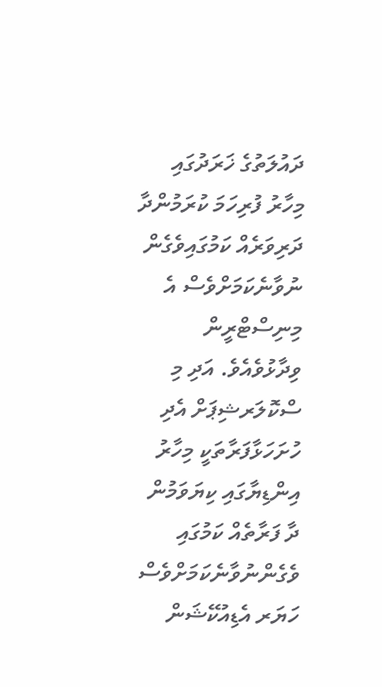ދައުލަތުގެ ޚަރަދުގައި މިހާރު ފުރިހަމަ ކުރަމުންދާ ދަރިވަރެއް ކަމުގައިވެގެން ނުވާނެކަމަށްވެސް އެ މިނިސްޓްރީން ވިދާޅުވެއެވެ. އަދި މި ސްކޮލަރޝިޕަށް އެދި ހުށަހަޅާފަރާތަކީ މިހާރު އިންޑިޔާގައި ކިޔަވަމުން ދާ ފަރާތެއް ކަމުގައި ވެގެންނުވާނެކަމަށްވެސް ހަޔަރ އެޑިއުކޭޝަން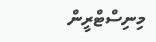މިނިސްޓްރީން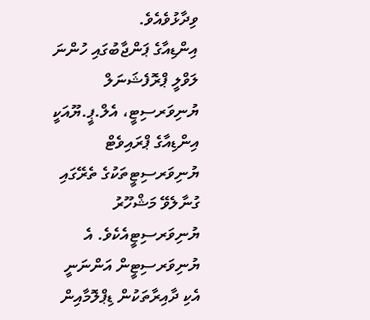ވިދާޅުވެއެވެ.
އިންޑިއާގެ ޕަންޖާބުގައި ހުންނަ ލަވްލީ ޕްރޮފެޝަނަލް ޔުނިވަރސިޓީ، އެލް.ޕީ.ޔޫއަކީ އިންޑިއާގެ ޕްރައިވެޓް ޔުނިވަރސިޓީތަކުގެ ތެރޭގައި ގުނާލެވޭ މަޝްހޫރު ޔުނިވަރސިޓީއެކެވެ. އެ ޔުނިވަރސިޓީން އަންނަނީ އެކި ދާއިރާތަކުން ޑިޕްލޮމާއިން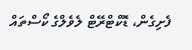ފެށިގެން، ޑޮކްޓްރޭޓް ލެވެލްގެ ކޯސްތައް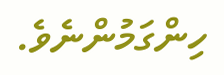ހިންގަމުންނެވެ.